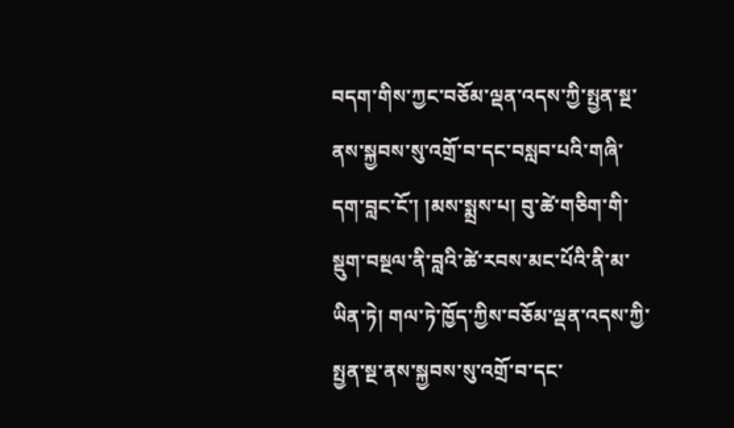བདག་གིས་ཀྱང་བཅོམ་ལྡན་འདས་ཀྱི་སྤྱན་སྔ་ནས་སྐྱབས་སུ་འགྲོ་བ་དང་བསླབ་པའི་གཞི་དག་བླང་ངོ་། །མས་སྨྲས་པ། བུ་ཚེ་གཅིག་གི་སྡུག་བསྔལ་ནི་བླའི་ཚེ་རབས་མང་པོའི་ནི་མ་ཡིན་ཏེ། གལ་ཏེ་ཁྱོད་ཀྱིས་བཅོམ་ལྡན་འདས་ཀྱི་སྤྱན་སྔ་ནས་སྐྱབས་སུ་འགྲོ་བ་དང་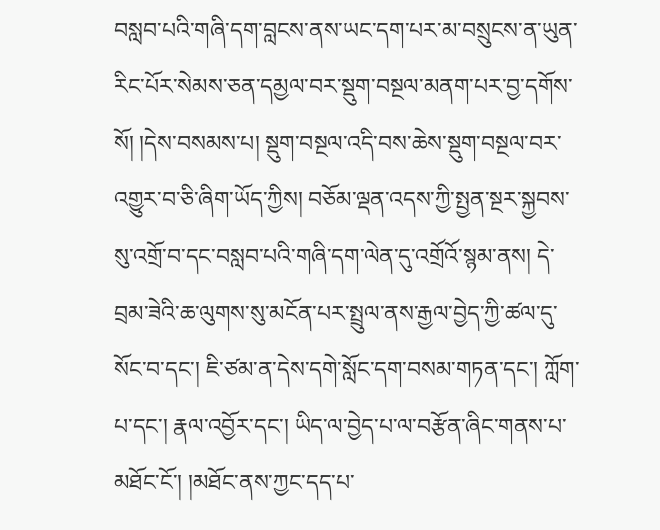བསླབ་པའི་གཞི་དག་བླངས་ནས་ཡང་དག་པར་མ་བསྲུངས་ན་ཡུན་རིང་པོར་སེམས་ཅན་དམྱལ་བར་སྡུག་བསྔལ་མནག་པར་བྱ་དགོས་སོ། །དེས་བསམས་པ། སྡུག་བསྔལ་འདི་བས་ཆེས་སྡུག་བསྔལ་བར་འགྱུར་བ་ཅི་ཞིག་ཡོད་ཀྱིས། བཅོམ་ལྡན་འདས་ཀྱི་སྤྱན་སྔར་སྐྱབས་སུ་འགྲོ་བ་དང་བསླབ་པའི་གཞི་དག་ལེན་དུ་འགྲོའོ་སྙམ་ནས། དེ་བྲམ་ཟེའི་ཆ་ལུགས་སུ་མངོན་པར་སྤྲུལ་ནས་རྒྱལ་བྱེད་ཀྱི་ཚལ་དུ་སོང་བ་དང་། ཇི་ཙམ་ན་དེས་དགེ་སློང་དག་བསམ་གཏན་དང་། ཀློག་པ་དང་། རྣལ་འབྱོར་དང་། ཡིད་ལ་བྱེད་པ་ལ་བརྩོན་ཞིང་གནས་པ་མཐོང་ངོ་། །མཐོང་ནས་ཀྱང་དད་པ་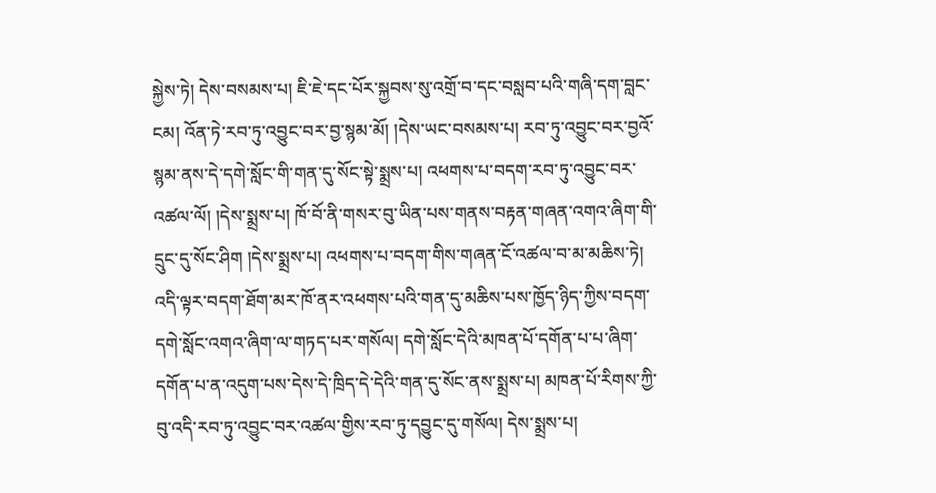སྐྱེས་ཏེ། དེས་བསམས་པ། ཇི་ཇེ་དང་པོར་སྐྱབས་སུ་འགྲོ་བ་དང་བསླབ་པའི་གཞི་དག་བླང་ངམ། འོན་ཏེ་རབ་ཏུ་འབྱུང་བར་བྱ་སྙམ་མོ། །དེས་ཡང་བསམས་པ། རབ་ཏུ་འབྱུང་བར་བྱའོ་སྙམ་ནས་དེ་དགེ་སློང་གི་གན་དུ་སོང་སྟེ་སྨྲས་པ། འཕགས་པ་བདག་རབ་ཏུ་འབྱུང་བར་འཚལ་ལོ། །དེས་སྨྲས་པ། ཁོ་བོ་ནི་གསར་བུ་ཡིན་པས་གནས་བརྟན་གཞན་འགའ་ཞིག་གི་དྲུང་དུ་སོང་ཤིག །དེས་སྨྲས་པ། འཕགས་པ་བདག་གིས་གཞན་ངོ་འཚལ་བ་མ་མཆིས་ཏེ། འདི་ལྟར་བདག་ཐོག་མར་ཁོ་ནར་འཕགས་པའི་གན་དུ་མཆིས་པས་ཁྱོད་ཉིད་ཀྱིས་བདག་དགེ་སློང་འགའ་ཞིག་ལ་གཏད་པར་གསོལ། དགེ་སློང་དེའི་མཁན་པོ་དགོན་པ་པ་ཞིག་དགོན་པ་ན་འདུག་པས་དེས་དེ་ཁྲིད་དེ་དེའི་གན་དུ་སོང་ནས་སྨྲས་པ། མཁན་པོ་རིགས་ཀྱི་བུ་འདི་རབ་ཏུ་འབྱུང་བར་འཚལ་གྱིས་རབ་ཏུ་དབྱུང་དུ་གསོལ། དེས་སྨྲས་པ།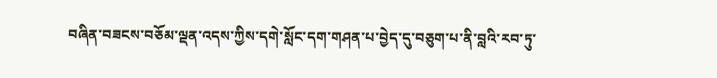བཞིན་བཟངས་བཅོམ་ལྡན་འདས་ཀྱིས་དགེ་སློང་དག་གཤན་པ་བྱེད་དུ་བཅུག་པ་ནི་བླའི་རབ་ཏུ་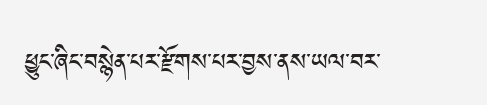ཕྱུང་ཞིང་བསྙེན་པར་རྫོགས་པར་བྱས་ནས་ཡལ་བར་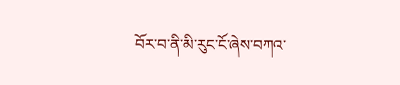བོར་བ་ནི་མི་རུང་ངོ་ཞེས་བཀའ་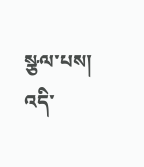སྩལ་པས། འདི་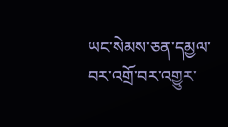ཡང་སེམས་ཅན་དམྱལ་བར་འགྲོ་བར་འགྱུར་